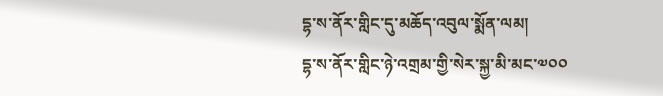དྷ་ས་ནོར་གླིང་དུ་མཆོད་འབུལ་སྨོན་ལམ།
དྷ་ས་ནོར་གླིང་ཉེ་འགྲམ་གྱི་སེར་སྐྱ་མི་མང་༧༠༠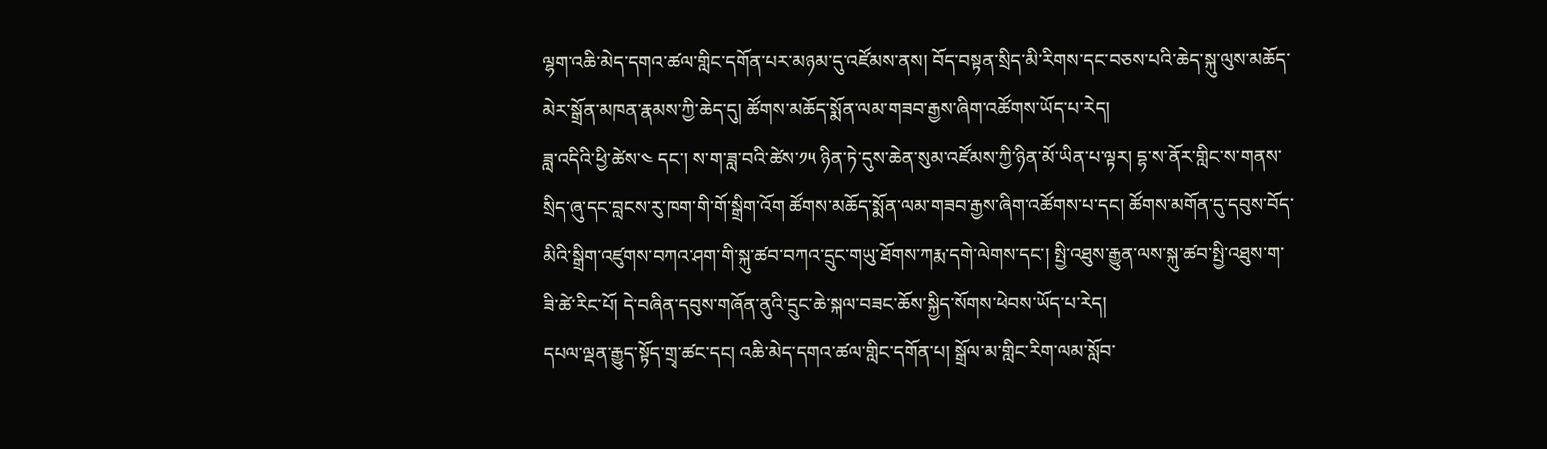ལྷག་འཆི་མེད་དགའ་ཚལ་གླིང་དགོན་པར་མཉམ་དུ་འཛོམས་ནས། བོད་བསྟན་སྲིད་མི་རིགས་དང་བཅས་པའི་ཆེད་སྐུ་ལུས་མཆོད་མེར་སྒྲོན་མཁན་རྣམས་ཀྱི་ཆེད་དུ། ཚོགས་མཆོད་སྨོན་ལམ་གཟབ་རྒྱས་ཞིག་འཚོགས་ཡོད་པ་རེད།
ཟླ་འདིའི་ཕྱི་ཚེས་༤ དང་། ས་ག་ཟླ་བའི་ཚེས་༡༥ ཉིན་ཏེ་དུས་ཆེན་སུམ་འཛོམས་ཀྱི་ཉིན་མོ་ཡིན་པ་ལྟར། དྷ་ས་ནོར་གླིང་ས་གནས་སྲིད་ཞུ་དང་བླངས་རུ་ཁག་གི་གོ་སྒྲིག་འོག ཚོགས་མཆོད་སྨོན་ལམ་གཟབ་རྒྱས་ཞིག་འཚོགས་པ་དང། ཚོགས་མགོན་དུ་དབུས་བོད་མིའི་སྒྲིག་འཛུགས་བཀའ་ཤག་གི་སྐུ་ཚབ་བཀའ་དྲུང་གཡུ་ཐོགས་ཀརྨ་དགེ་ལེགས་དང་། སྤྱི་འཐུས་རྒྱུན་ལས་སྐུ་ཚབ་སྤྱི་འཐུས་ག་ཟི་ཚེ་རིང་པོ། དེ་བཞིན་དབུས་གཞོན་ནུའི་དྲུང་ཆེ་སྐལ་བཟང་ཆོས་སྐྱིད་སོགས་ཕེབས་ཡོད་པ་རེད།
དཔལ་ལྡན་རྒྱུད་སྟོད་གྲྭ་ཚང་དང། འཆི་མེད་དགའ་ཚལ་གླིང་དགོན་པ། སྒྲོལ་མ་གླིང་རིག་ལམ་སློབ་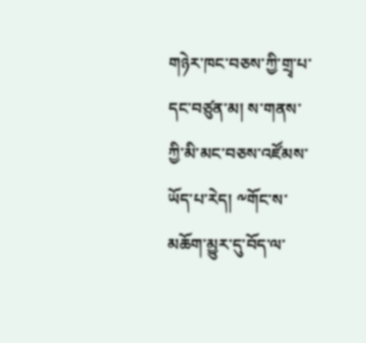གཉེར་ཁང་བཅས་ཀྱི་གྲྭ་པ་དང་བཙུན་མ། ས་གནས་ཀྱི་མི་མང་བཅས་འཛོམས་ཡོད་པ་རེད། ༸གོང་ས་མཆོག་མྱུར་དུ་བོད་ལ་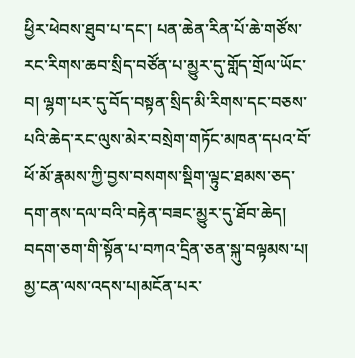ཕྱིར་ཕེབས་ཐུབ་པ་དང་། པན་ཆེན་རིན་པོ་ཆེ་གཙོས་རང་རིགས་ཆབ་སྲིད་བཙོན་པ་མྱུར་དུ་གློད་གྲོལ་ཡོང་བ། ལྷག་པར་དུ་བོད་བསྟན་སྲིད་མི་རིགས་དང་བཅས་པའི་ཆེད་རང་ལུས་མེར་བསྲེག་གཏོང་མཁན་དཔའ་བོ་ཕོ་མོ་རྣམས་ཀྱི་བྱས་བསགས་སྡིག་ལྟུང་ཐམས་ཅད་དག་ནས་དལ་བའི་བརྟེན་བཟང་མྱུར་དུ་ཐོབ་ཆེད། བདག་ཅག་གི་སྟོན་པ་བཀའ་དྲིན་ཅན་སྐུ་བལྟམས་པ། མྱ་ངན་ལས་འདས་པ།མངོན་པར་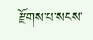རྫོགས་པ་སངས་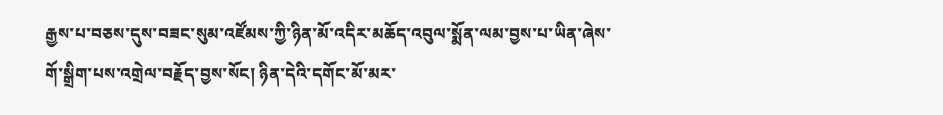རྒྱས་པ་བཅས་དུས་བཟང་སུམ་འཛོམས་ཀྱི་ཉིན་མོ་འདིར་མཆོད་འབུལ་སྨོན་ལམ་བྱས་པ་ཡིན་ཞེས་གོ་སྒྲིག་པས་འགྲེལ་བརྗོད་བྱས་སོང། ཉིན་དེའི་དགོང་མོ་མར་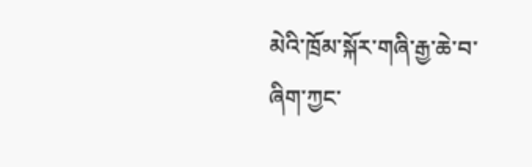མེའི་ཁྲོམ་སྐོར་གཞི་རྒྱ་ཆེ་བ་ཞིག་ཀྱང་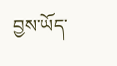བྱས་ཡོད་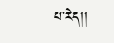པ་རེད།།